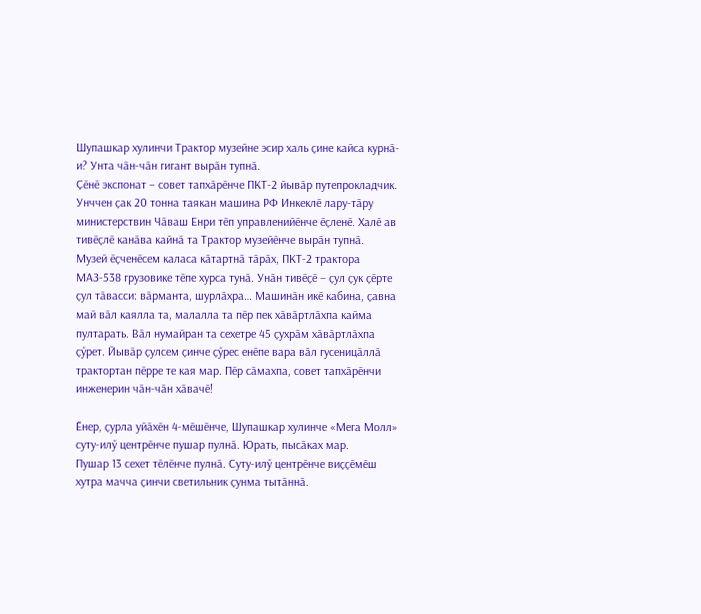Шупашкар хулинчи Трактор музейне эсир халь ҫине кайса курнӑ-и? Унта чӑн-чӑн гигант вырӑн тупнӑ.
Ҫӗнӗ экспонат – совет тапхӑрӗнче ПКТ-2 йывӑр путепрокладчик. Унччен ҫак 20 тонна таякан машина РФ Инкеклӗ лару-тӑру министерствин Чӑваш Енри тӗп управленийӗнче ӗҫленӗ. Халӗ ав тивӗҫлӗ канӑва кайнӑ та Трактор музейӗнче вырӑн тупнӑ.
Музей ӗҫченӗсем каласа кӑтартнӑ тӑрӑх, ПКТ-2 трактора МАЗ-538 грузовике тӗпе хурса тунӑ. Унӑн тивӗҫӗ – ҫул ҫук ҫӗрте ҫул тӑвасси: вӑрманта, шурлӑхра… Машинӑн икӗ кабина, ҫавна май вӑл каялла та, малалла та пӗр пек хӑвӑртлӑхпа кайма пултарать. Вӑл нумайран та сехетре 45 ҫухрӑм хӑвӑртлӑхпа ҫӳрет. Йывӑр ҫулсем ҫинче ҫӳрес енӗпе вара вӑл гусеницӑллӑ трактортан пӗрре те кая мар. Пӗр сӑмахпа, совет тапхӑрӗнчи инженерин чӑн-чӑн хӑвачӗ!

Ӗнер, ҫурла уйӑхӗн 4-мӗшӗнче, Шупашкар хулинче «Мега Молл» суту-илӳ центрӗнче пушар пулнӑ. Юрать, пысӑках мар.
Пушар 13 сехет тӗлӗнче пулнӑ. Суту-илӳ центрӗнче виҫҫӗмӗш хутра мачча ҫинчи светильник ҫунма тытӑннӑ.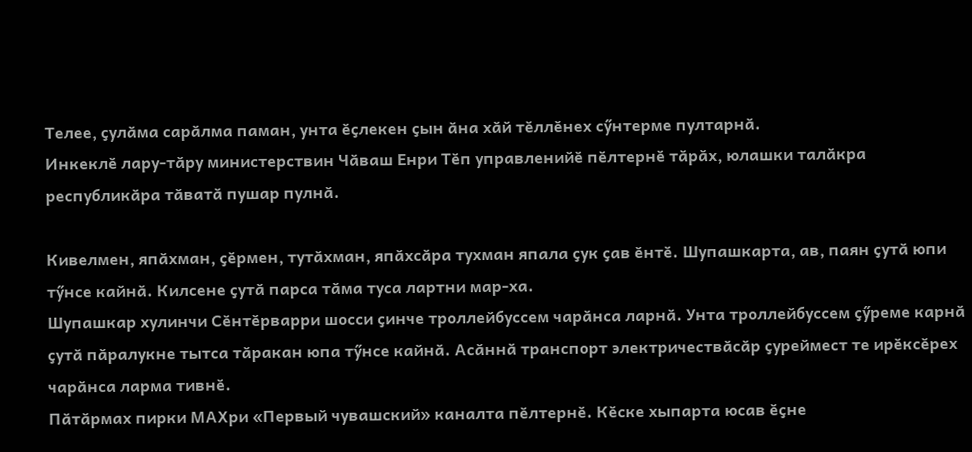Телее, ҫулӑма сарӑлма паман, унта ӗҫлекен ҫын ӑна хӑй тӗллӗнех сӳнтерме пултарнӑ.
Инкеклӗ лару-тӑру министерствин Чӑваш Енри Тӗп управленийӗ пӗлтернӗ тӑрӑх, юлашки талӑкра республикӑра тӑватӑ пушар пулнӑ.

Кивелмен, япӑхман, ҫӗрмен, тутӑхман, япӑхсӑра тухман япала ҫук ҫав ӗнтӗ. Шупашкарта, ав, паян ҫутӑ юпи тӳнсе кайнӑ. Килсене ҫутӑ парса тӑма туса лартни мар-ха.
Шупашкар хулинчи Сӗнтӗрварри шосси ҫинче троллейбуссем чарӑнса ларнӑ. Унта троллейбуссем ҫӳреме карнӑ ҫутӑ пӑралукне тытса тӑракан юпа тӳнсе кайнӑ. Асӑннӑ транспорт электричествӑсӑр ҫуреймест те ирӗксӗрех чарӑнса ларма тивнӗ.
Пӑтӑрмах пирки МАХри «Первый чувашский» каналта пӗлтернӗ. Кӗске хыпарта юсав ӗҫне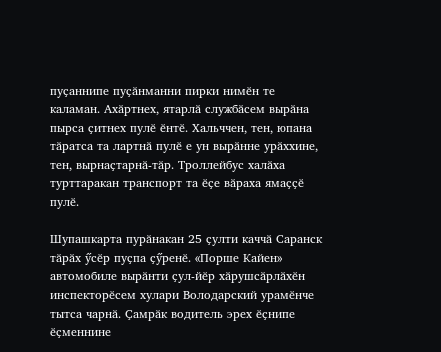пуҫаннипе пуҫӑнманни пирки нимӗн те каламан. Ахӑртнех, ятарлӑ службӑсем вырӑна пырса ҫитнех пулӗ ӗнтӗ. Хальччен, тен, юпана тӑратса та лартнӑ пулӗ е ун вырӑнне урӑххине, тен, вырнаҫтарнӑ-тӑр. Троллейбус халӑха турттаракан транспорт та ӗҫе вӑраха ямаҫҫӗ пулӗ.

Шупашкарта пурӑнакан 25 ҫулти каччӑ Саранск тӑрӑх ӳсӗр пуҫпа ҫӳренӗ. «Порше Кайен» автомобиле вырӑнти ҫул-йӗр хӑрушсӑрлӑхӗн инспекторӗсем хулари Володарский урамӗнче тытса чарнӑ. Ҫамрӑк водитель эрех ӗҫнипе ӗҫменнине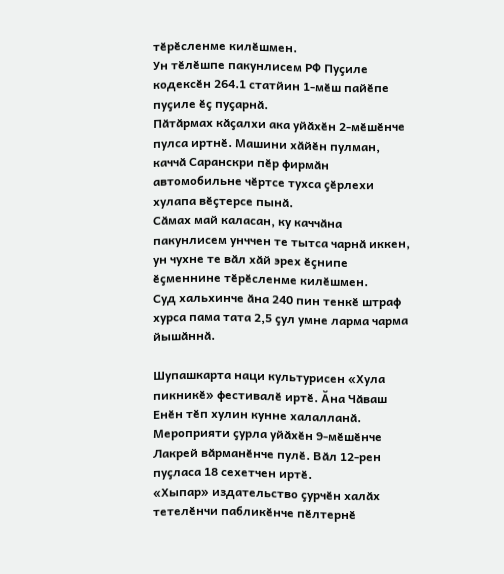тӗрӗсленме килӗшмен.
Ун тӗлӗшпе пакунлисем РФ Пуҫиле кодексӗн 264.1 статйин 1-мӗш пайӗпе пуҫиле ӗҫ пуҫарнӑ.
Пӑтӑрмах кӑҫалхи ака уйӑхӗн 2-мӗшӗнче пулса иртнӗ. Машини хӑйӗн пулман, каччӑ Саранскри пӗр фирмӑн автомобильне чӗртсе тухса ҫӗрлехи хулапа вӗҫтерсе пынӑ.
Сӑмах май каласан, ку каччӑна пакунлисем унччен те тытса чарнӑ иккен, ун чухне те вӑл хӑй эрех ӗҫнипе ӗҫменнине тӗрӗсленме килӗшмен.
Суд хальхинче ӑна 240 пин тенкӗ штраф хурса пама тата 2,5 ҫул умне ларма чарма йышӑннӑ.

Шупашкарта наци культурисен «Хула пикникӗ» фестивалӗ иртӗ. Ӑна Чӑваш Енӗн тӗп хулин кунне халалланӑ. Мероприяти ҫурла уйӑхӗн 9-мӗшӗнче Лакрей вӑрманӗнче пулӗ. Вӑл 12-рен пуҫласа 18 сехетчен иртӗ.
«Хыпар» издательство ҫурчӗн халӑх тетелӗнчи пабликӗнче пӗлтернӗ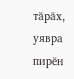тӑрӑх, уявра пирӗн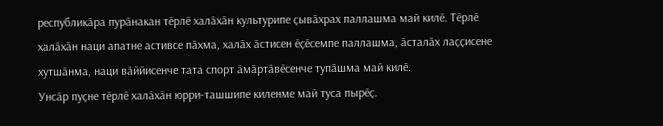республикӑра пурӑнакан тӗрлӗ халӑхӑн культурипе ҫывӑхрах паллашма май килӗ. Тӗрлӗ халӑхӑн наци апатне астивсе пӑхма, халӑх ӑстисен ӗҫӗсемпе паллашма, ӑсталӑх лаҫҫисене хутшӑнма, наци вӑййисенче тата спорт ӑмӑртӑвӗсенче тупӑшма май килӗ.
Унсӑр пуҫне тӗрлӗ халӑхӑн юрри-ташшипе киленме май туса пырӗҫ.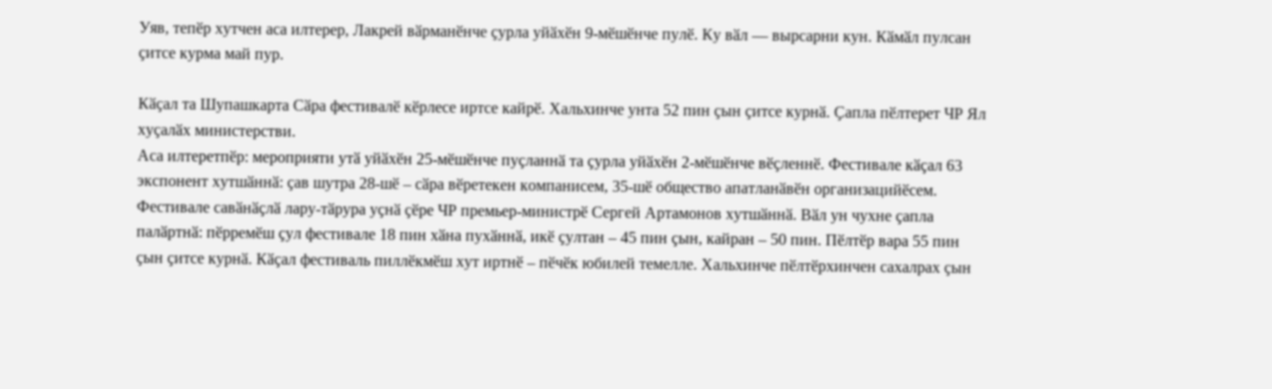Уяв, тепӗр хутчен аса илтерер, Лакрей вӑрманӗнче ҫурла уйӑхӗн 9-мӗшӗнче пулӗ. Ку вӑл — вырсарни кун. Кӑмӑл пулсан ҫитсе курма май пур.

Кӑҫал та Шупашкарта Сӑра фестивалӗ кӗрлесе иртсе кайрӗ. Хальхинче унта 52 пин ҫын ҫитсе курнӑ. Ҫапла пӗлтерет ЧР Ял хуҫалӑх министерстви.
Аса илтеретпӗр: мероприяти утӑ уйӑхӗн 25-мӗшӗнче пуҫланнӑ та ҫурла уйӑхӗн 2-мӗшӗнче вӗҫленнӗ. Фестивале кӑҫал 63 экспонент хутшӑннӑ: ҫав шутра 28-шӗ – сӑра вӗретекен компанисем, 35-шӗ общество апатланӑвӗн организацийӗсем.
Фестивале савӑнӑҫлӑ лару-тӑрура уҫнӑ ҫӗре ЧР премьер-министрӗ Сергей Артамонов хутшӑннӑ. Вӑл ун чухне ҫапла палӑртнӑ: пӗрремӗш ҫул фестивале 18 пин хӑна пухӑннӑ, икӗ ҫултан – 45 пин ҫын, кайран – 50 пин. Пӗлтӗр вара 55 пин ҫын ҫитсе курнӑ. Кӑҫал фестиваль пиллӗкмӗш хут иртнӗ – пӗчӗк юбилей темелле. Хальхинче пӗлтӗрхинчен сахалрах ҫын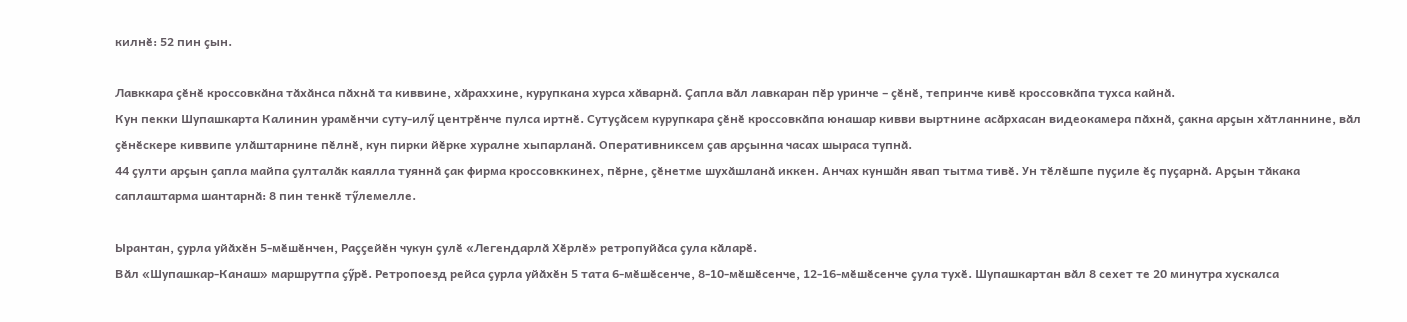килнӗ: 52 пин ҫын.

Лавккара ҫӗнӗ кроссовкӑна тӑхӑнса пӑхнӑ та киввине, хӑраххине, курупкана хурса хӑварнӑ. Ҫапла вӑл лавкаран пӗр уринче – ҫӗнӗ, тепринче кивӗ кроссовкӑпа тухса кайнӑ.
Кун пекки Шупашкарта Калинин урамӗнчи суту-илӳ центрӗнче пулса иртнӗ. Сутуҫӑсем курупкара ҫӗнӗ кроссовкӑпа юнашар кивви выртнине асӑрхасан видеокамера пӑхнӑ, ҫакна арҫын хӑтланнине, вӑл ҫӗнӗскере киввипе улӑштарнине пӗлнӗ, кун пирки йӗрке хуралне хыпарланӑ. Оперативниксем ҫав арҫынна часах шыраса тупнӑ.
44 ҫулти арҫын ҫапла майпа ҫулталӑк каялла туяннӑ ҫак фирма кроссовккинех, пӗрне, ҫӗнетме шухӑшланӑ иккен. Анчах куншӑн явап тытма тивӗ. Ун тӗлӗшпе пуҫиле ӗҫ пуҫарнӑ. Арҫын тӑкака саплаштарма шантарнӑ: 8 пин тенкӗ тӳлемелле.

Ырантан, ҫурла уйӑхӗн 5-мӗшӗнчен, Раҫҫейӗн чукун ҫулӗ «Легендарлӑ Хӗрлӗ» ретропуйӑса ҫула кӑларӗ.
Вӑл «Шупашкар-Канаш» маршрутпа ҫӳрӗ. Ретропоезд рейса ҫурла уйӑхӗн 5 тата 6-мӗшӗсенче, 8-10-мӗшӗсенче, 12-16-мӗшӗсенче ҫула тухӗ. Шупашкартан вӑл 8 сехет те 20 минутра хускалса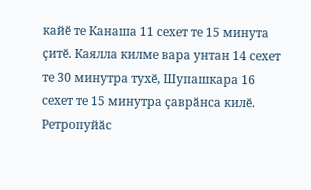кайӗ те Канаша 11 сехет те 15 минута ҫитӗ. Каялла килме вара унтан 14 сехет те 30 минутра тухӗ, Шупашкара 16 сехет те 15 минутра ҫаврӑнса килӗ.
Ретропуйӑс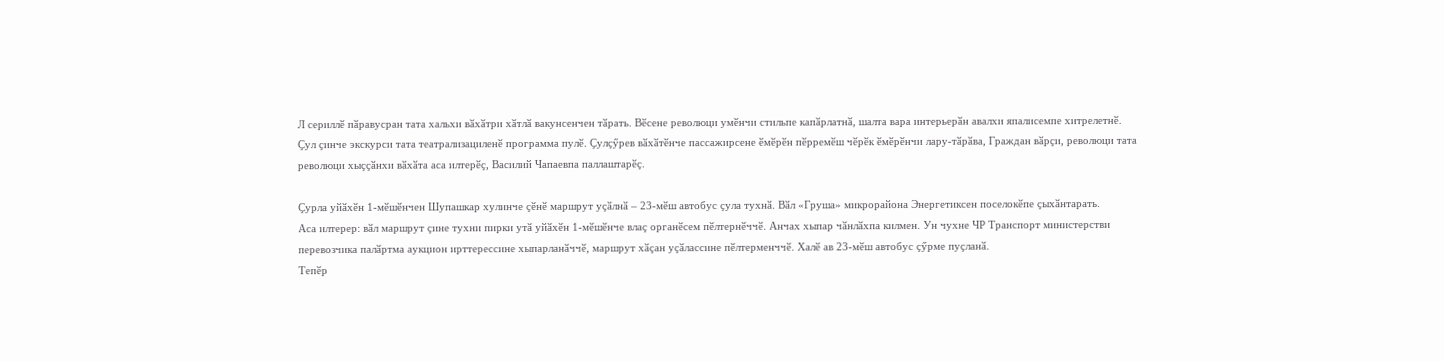Л сериллӗ пӑравусран тата хальхи вӑхӑтри хӑтлӑ вакунсенчен тӑрать. Вӗсене революци умӗнчи стильпе капӑрлатнӑ, шалта вара интерьерӑн авалхи япалисемпе хитрелетнӗ.
Ҫул ҫинче экскурси тата театрализациленӗ программа пулӗ. Ҫулҫӳрев вӑхӑтӗнче пассажирсене ӗмӗрӗн пӗрремӗш чӗрӗк ӗмӗрӗнчи лару-тӑрӑва, Граждан вӑрҫи, революци тата революци хыҫҫӑнхи вӑхӑта аса илтерӗҫ, Василий Чапаевпа паллаштарӗҫ.

Ҫурла уйӑхӗн 1-мӗшӗнчен Шупашкар хулинче ҫӗнӗ маршрут уҫӑлнӑ – 23-мӗш автобус ҫула тухнӑ. Вӑл «Груша» микрорайона Энергетиксен поселокӗпе ҫыхӑнтарать.
Аса илтерер: вӑл маршрут ҫине тухни пирки утӑ уйӑхӗн 1-мӗшӗнче влаҫ органӗсем пӗлтернӗччӗ. Анчах хыпар чӑнлӑхпа килмен. Ун чухне ЧР Транспорт министерстви перевозчика палӑртма аукцион ирттерессине хыпарланӑччӗ, маршрут хӑҫан уҫӑлассине пӗлтерменччӗ. Халӗ ав 23-мӗш автобус ҫӳрме пуҫланӑ.
Тепӗр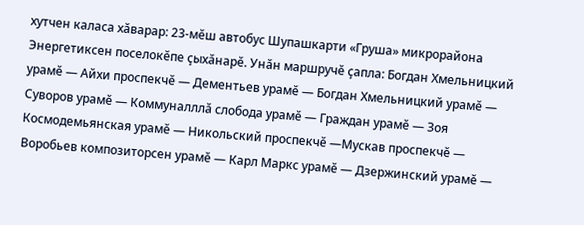хутчен каласа хӑварар: 23-мӗш автобус Шупашкарти «Груша» микрорайона Энергетиксен поселокӗпе ҫыхӑнарӗ. Унӑн маршручӗ ҫапла: Богдан Хмельницкий урамӗ — Айхи проспекчӗ — Дементьев урамӗ — Богдан Хмельницкий урамӗ — Суворов урамӗ — Коммуналллӑ слобода урамӗ — Граждан урамӗ — Зоя Космодемьянская урамӗ — Никольский проспекчӗ —Мускав проспекчӗ — Воробьев композиторсен урамӗ — Карл Маркс урамӗ — Дзержинский урамӗ —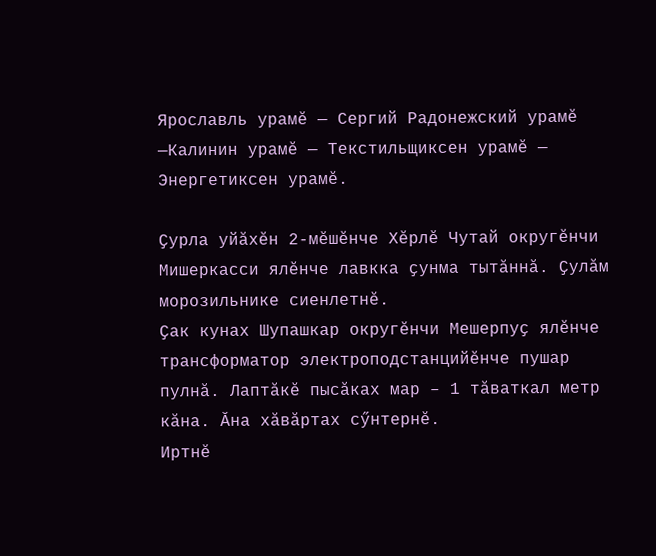Ярославль урамӗ — Сергий Радонежский урамӗ —Калинин урамӗ — Текстильщиксен урамӗ — Энергетиксен урамӗ.

Ҫурла уйӑхӗн 2-мӗшӗнче Хӗрлӗ Чутай округӗнчи Мишеркасси ялӗнче лавкка ҫунма тытӑннӑ. Ҫулӑм морозильнике сиенлетнӗ.
Ҫак кунах Шупашкар округӗнчи Мешерпуҫ ялӗнче трансформатор электроподстанцийӗнче пушар пулнӑ. Лаптӑкӗ пысӑках мар – 1 тӑваткал метр кӑна. Ӑна хӑвӑртах сӳнтернӗ.
Иртнӗ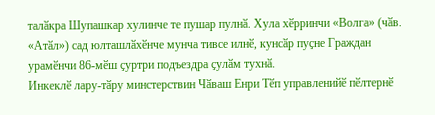талӑкра Шупашкар хулинче те пушар пулнӑ. Хула хӗрринчи «Волга» (чӑв. «Атӑл») сад юлташлӑхӗнче мунча тивсе илнӗ, кунсӑр пуҫне Граждан урамӗнчи 86-мӗш ҫуртри подъездра ҫулӑм тухнӑ.
Инкеклӗ лару-тӑру минстерствин Чӑваш Енри Тӗп управленийӗ пӗлтернӗ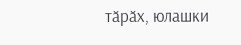тӑрӑх, юлашки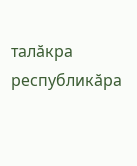талӑкра республикӑра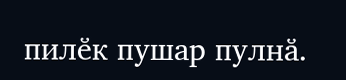пилӗк пушар пулнӑ.